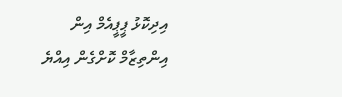އިދިކޮޅު ޕީޕީއެމް އިން އިންތިޒާމް ކޮށްގެން އިއްޔެ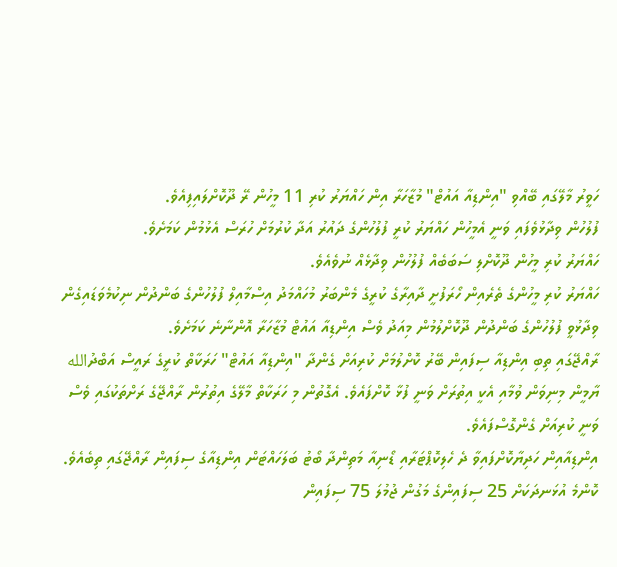ހަވީރު މާލޭގައި ބޭއްވި "އިންޑިއާ އައުޓް" މުޒާހަރާ އިން ހައްޔަރު ކުރި 11 މީހުން ރޭ ދޫކޮށްލައިފިއެވެ.
ފުލުހުން ވިދާޅުވެފައި ވަނީ އެމީހުން ހައްޔަރު ކުރީ ފުލުހުންގެ ދައުރު އަދާ ކުރުމަށް ހުރަސް އެޅުމުން ކަމަށެވެ.
ހައްޔަރު ކުރި މީހުން ދޫކޮށްލި ސަބަބެއް ފުލުހުން ވިދާޅެއް ނުވެއެވެ.
ހައްޔަރު ކުރި މީހުންގެ ތެރެއިން ހޯރަފުށީ ދާއިރާގެ ކުރީގެ މެންބަރު މުހައްމަދު އިސްމާއިލް ފުލުހުންގެ ބަންދުން ނިކުމެވަޑައިގެން ވިދާޅުވީ ފުލުހުންގެ ބަންދުން ދޫކޮށްލުމުން މިއަދު ވެސް އިންޑިއާ އައުޓް މުޒާހަރާ އޮންނާނެ ކަމަށެވެ.
ރާއްޖޭގައި ތިބި އިންޑިއާ ސިފައިން ބޭރު ކޮށްލުމަށް ކުރިއަށް ގެންދާ "އިންޑިއާ އައުޓް" ހަރަކާތް ކުރީގެ ރައީސް އަބްދުالله ޔާމީން މިނިވަން ވުމާއި އެކީ އިތުރަށް ވަނީ ފުޅާ ކޮށްފައެވެ. އެގޮތުން މި ހަރަކާތް މާލޭގެ އިތުރުން ރާއްޖޭގެ ރަށްތަކުގައި ވެސް ވަނީ ކުރިއަށް ގެންގޮސްފައެވެ.
އިންޑިއާއިން ހަދިޔާކޮށްފައިވާ ދެ ހެލިކޮޕްޓަރާއި ޑޯނިއާ މަތިންދާ ބޯޓު ބަލަހައްޓަން އިންޑިއާގެ ސިފައިން ރާއްޖޭގައި ތިބެއެވެ. ކޮންމެ އުޅަނދަކަށް 25 ސިފައިންގެ މަގުން ޖުމުލަ 75 ސިފައިން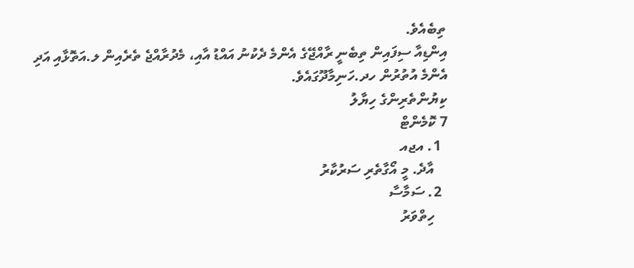ތިބެއެވެ.
އިންޑިއާ ސިފައިން ތިބެނީ ރާއްޖޭގެ އެންމެ ދެކުނު އައްޑު އާއި، މެދުރާއްޖެ ތެރެއިން ލ.އަތޮޅާއި އަދި އެންމެ އުތުރުން ހދ.ހަނިމާދޫގައެވެ.
ކިޔުންތެރިންގެ ހިޔާލު
7 ކޮމެންޓް
  1. އޖއ
    އާދެ. މީ އޯގާތެރި ސަރުކާރު
  2. ސަމާސާ
    ހިތްވަރު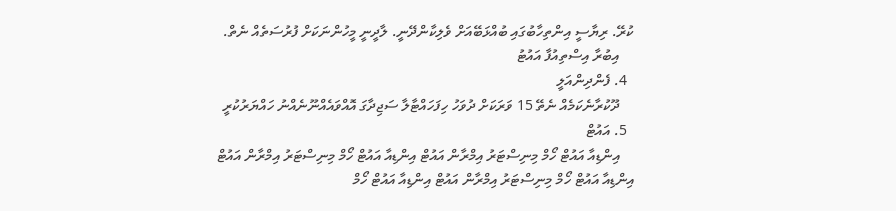ކުރޭ. ރިޔާސީ އިންތިހާބުގައި ބުއްޅަބޭއަށް ވެލިކާންދޭނީ. ލާދީނީ މީހުންނަކަށް ފުރުސަތެއް ނެތް.
    އިބުރާ އިސްތިއުފާ އައުޓު
  4. ފެންދިންއަލީ
    ދޫކުރާނެކަމެއް ނެތޭ 15 ވަރަކަށް ދުވަހު ހިފަހައްޓާލާ ސަޖިދާގަ އޮއްވައެއްނޫނެއްނު ހައްޔަރުކުރީ
  5. އައުޓް
    އިންޑިއާ އައުޓް ހޯމް މިނިސްޓަރު އިމްރާން އައުޓް އިންޑިއާ އައުޓް ހޯމް މިނިސްޓަރު އިމްރާން އައުޓް އިންޑިއާ އައުޓް ހޯމް މިނިސްޓަރު އިމްރާން އައުޓް އިންޑިއާ އައުޓް ހޯމް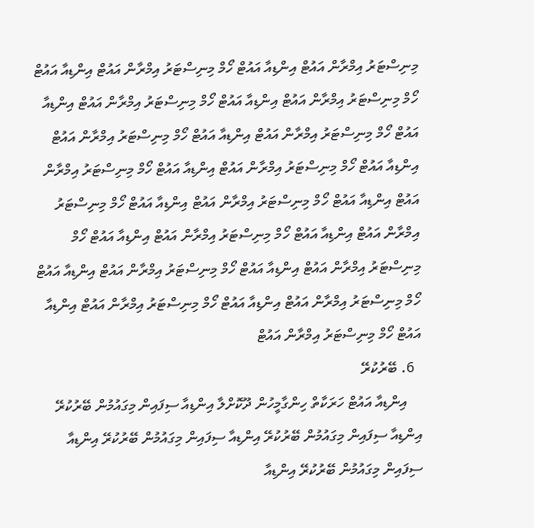މިނިސްޓަރު އިމްރާން އައުޓް އިންޑިއާ އައުޓް ހޯމް މިނިސްޓަރު އިމްރާން އައުޓް އިންޑިއާ އައުޓް ހޯމް މިނިސްޓަރު އިމްރާން އައުޓް އިންޑިއާ އައުޓް ހޯމް މިނިސްޓަރު އިމްރާން އައުޓް އިންޑިއާ އައުޓް ހޯމް މިނިސްޓަރު އިމްރާން އައުޓް އިންޑިއާ އައުޓް ހޯމް މިނިސްޓަރު އިމްރާން އައުޓް އިންޑިއާ އައުޓް ހޯމް މިނިސްޓަރު އިމްރާން އައުޓް އިންޑިއާ އައުޓް ހޯމް މިނިސްޓަރު އިމްރާން އައުޓް އިންޑިއާ އައުޓް ހޯމް މިނިސްޓަރު އިމްރާން އައުޓް އިންޑިއާ އައުޓް ހޯމް މިނިސްޓަރު އިމްރާން އައުޓް އިންޑިއާ އައުޓް ހޯމް މިނިސްޓަރު އިމްރާން އައުޓް އިންޑިއާ އައުޓް ހޯމް މިނިސްޓަރު އިމްރާން އައުޓް އިންޑިއާ އައުޓް ހޯމް މިނިސްޓަރު އިމްރާން އައުޓް އިންޑިއާ އައުޓް ހޯމް މިނިސްޓަރު އިމްރާން އައުޓް އިންޑިއާ އައުޓް ހޯމް މިނިސްޓަރު އިމްރާން އައުޓް އިންޑިއާ އައުޓް ހޯމް މިނިސްޓަރު އިމްރާން އައުޓް
  6. ބޭރުކުރޭ
    އިންޑިއާ އައުޓް ހަރަކާތް ހިންގާމީހުން ދޫކޮށްލާ އިންޑިއާ ސިފައިން މިގައުމުން ބޭރުކުރޭ އިންޑިއާ ސިފައިން މިގައުމުން ބޭރުކުރޭ އިންޑިއާ ސިފައިން މިގައުމުން ބޭރުކުރޭ އިންޑިއާ ސިފައިން މިގައުމުން ބޭރުކުރޭ އިންޑިއާ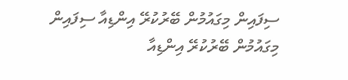ސިފައިން މިގައުމުން ބޭރުކުރޭ އިންޑިއާ ސިފައިން މިގައުމުން ބޭރުކުރޭ އިންޑިއާ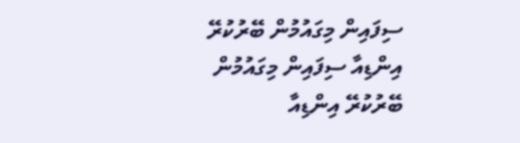ސިފައިން މިގައުމުން ބޭރުކުރޭ އިންޑިއާ ސިފައިން މިގައުމުން ބޭރުކުރޭ އިންޑިއާ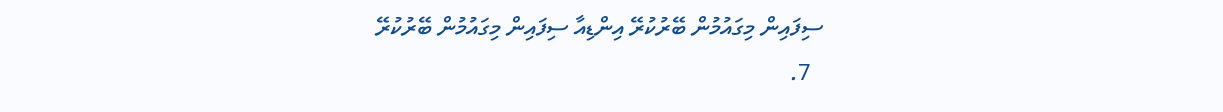ސިފައިން މިގައުމުން ބޭރުކުރޭ އިންޑިއާ ސިފައިން މިގައުމުން ބޭރުކުރޭ
  7.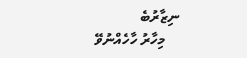ނިޒާރުބެ
    މިހާރު ހާހެއްނުވޭ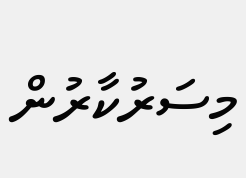މިސަރުކާރުން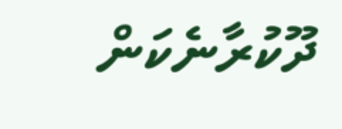ދޫކުރާނެކަން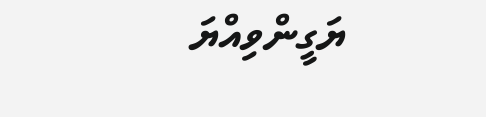ޔަގީންވިއްޔަ